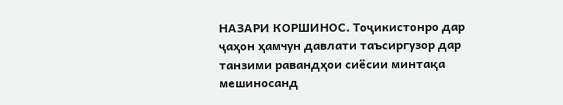НАЗАРИ КОРШИНОС. Тоҷикистонро дар ҷаҳон ҳамчун давлати таъсиргузор дар танзими равандҳои сиёсии минтақа мешиносанд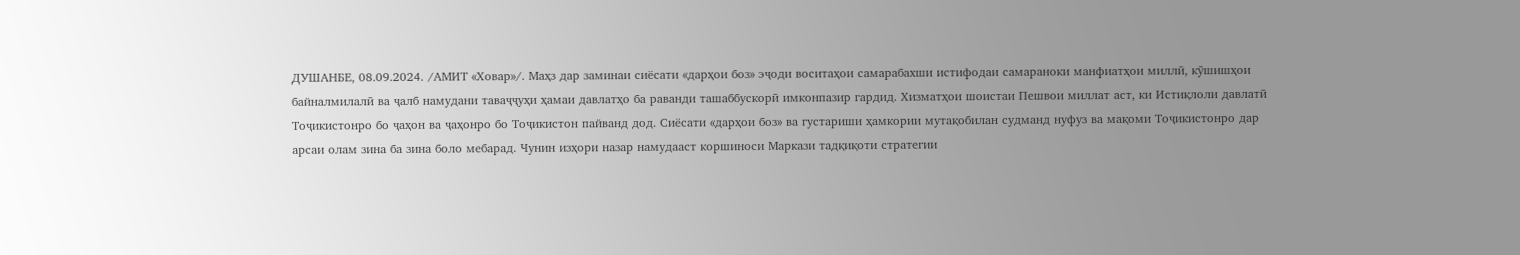ДУШАНБЕ, 08.09.2024. /АМИТ «Ховар»/. Маҳз дар заминаи сиёсати «дарҳои боз» эҷоди воситаҳои самарабахши истифодаи самараноки манфиатҳои миллӣ, кӯшишҳои байналмилалӣ ва ҷалб намудани таваҷҷуҳи ҳамаи давлатҳо ба раванди ташаббускорӣ имконпазир гардид. Хизматҳои шоистаи Пешвои миллат аст, ки Истиқлоли давлатӣ Тоҷикистонро бо ҷаҳон ва ҷаҳонро бо Тоҷикистон пайванд дод. Сиёсати «дарҳои боз» ва густариши ҳамкории мутақобилан судманд нуфуз ва мақоми Тоҷикистонро дар арсаи олам зина ба зина боло мебарад. Чунин изҳори назар намудааст коршиноси Маркази тадқиқоти стратегии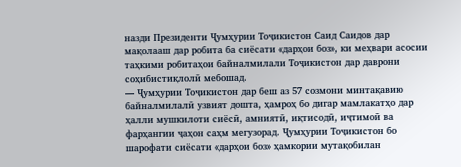назди Президенти Ҷумҳурии Тоҷикистон Саид Саидов дар мақолааш дар робита ба сиёсати «дарҳои боз», ки меҳвари асосии таҳкими робитаҳои байналмилали Тоҷикистон дар даврони соҳибистиқлолӣ мебошад.
— Ҷумҳурии Тоҷикистон дар беш аз 57 созмони минтақавию байналмилалӣ узвият дошта, ҳамроҳ бо дигар мамлакатҳо дар ҳалли мушкилоти сиёсӣ, амниятӣ, иқтисодӣ, иҷтимоӣ ва фарҳангии ҷаҳон саҳм мегузорад. Ҷумҳурии Тоҷикистон бо шарофати сиёсати «дарҳои боз» ҳамкории мутақобилан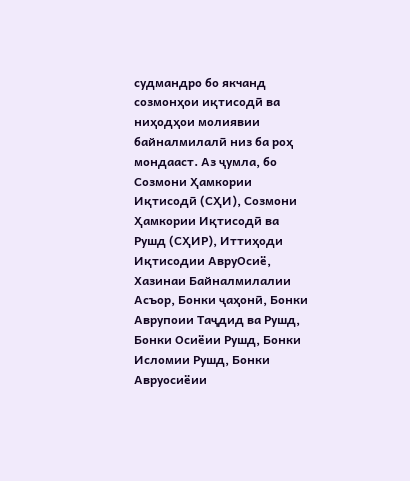судмандро бо якчанд созмонҳои иқтисодӣ ва ниҳодҳои молиявии байналмилалӣ низ ба роҳ мондааст. Аз ҷумла, бо Созмони Ҳамкории Иқтисодӣ (СҲИ), Созмони Ҳамкории Иқтисодӣ ва Рушд (СҲИР), Иттиҳоди Иқтисодии АвруОсиё, Хазинаи Байналмилалии Асъор, Бонки ҷаҳонӣ, Бонки Аврупоии Таҷдид ва Рушд, Бонки Осиёии Рушд, Бонки Исломии Рушд, Бонки Авруосиёии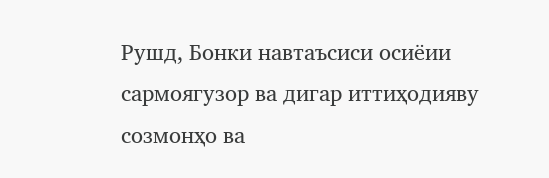Рушд, Бонки навтаъсиси осиёии сармоягузор ва дигар иттиҳодияву созмонҳо ва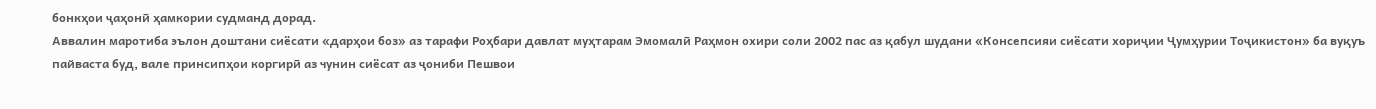бонкҳои ҷаҳонӣ ҳамкории судманд дорад.
Аввалин маротиба эълон доштани сиёсати «дарҳои боз» аз тарафи Роҳбари давлат муҳтарам Эмомалӣ Раҳмон охири соли 2002 пас аз қабул шудани «Консепсияи сиёсати хориҷии Ҷумҳурии Тоҷикистон» ба вуқуъ пайваста буд, вале принсипҳои коргирӣ аз чунин сиёсат аз ҷониби Пешвои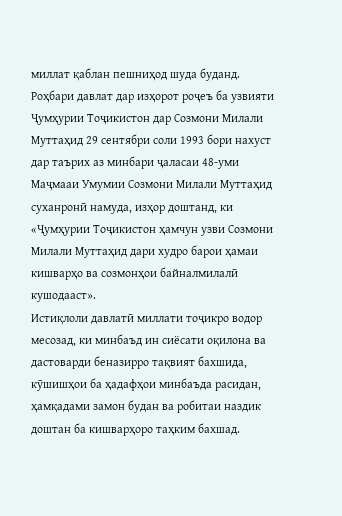миллат қаблан пешниҳод шуда буданд.
Роҳбари давлат дар изҳорот роҷеъ ба узвияти Ҷумҳурии Тоҷикистон дар Созмони Милали Муттаҳид 29 сентябри соли 1993 бори нахуст дар таърих аз минбари ҷаласаи 48-уми Маҷмааи Умумии Созмони Милали Муттаҳид суханронӣ намуда, изҳор доштанд, ки «Ҷумҳурии Тоҷикистон ҳамчун узви Созмони Милали Муттаҳид дари худро барои ҳамаи кишварҳо ва созмонҳои байналмилалӣ кушодааст».
Истиқлоли давлатӣ миллати тоҷикро водор месозад, ки минбаъд ин сиёсати оқилона ва дастоварди беназирро тақвият бахшида, кӯшишҳои ба ҳадафҳои минбаъда расидан, ҳамқадами замон будан ва робитаи наздик доштан ба кишварҳоро таҳким бахшад.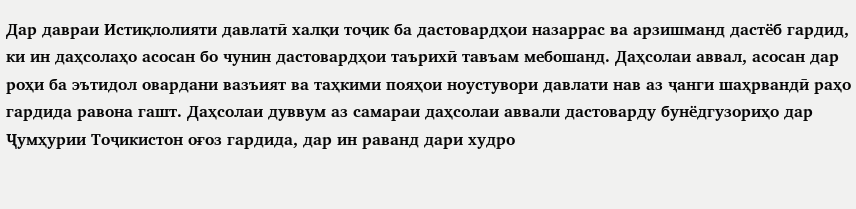Дар давраи Истиқлолияти давлатӣ халқи тоҷик ба дастовардҳои назаррас ва арзишманд дастёб гардид, ки ин даҳсолаҳо асосан бо чунин дастовардҳои таърихӣ тавъам мебошанд. Даҳсолаи аввал, асосан дар роҳи ба эътидол овардани вазъият ва таҳкими пояҳои ноустувори давлати нав аз ҷанги шаҳрвандӣ раҳо гардида равона гашт. Даҳсолаи дуввум аз самараи даҳсолаи аввали дастоварду бунёдгузориҳо дар Ҷумҳурии Тоҷикистон оғоз гардида, дар ин раванд дари худро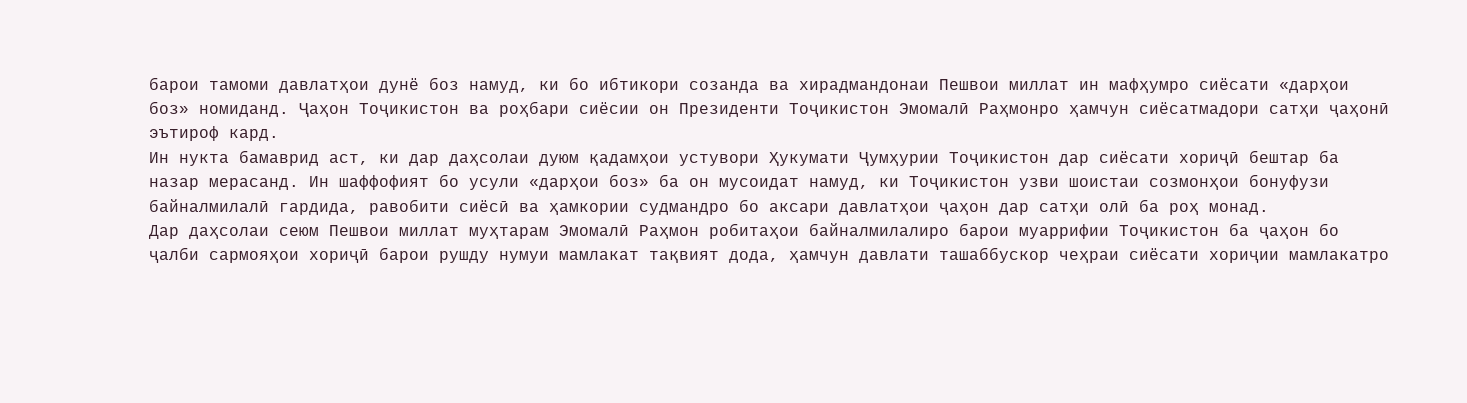барои тамоми давлатҳои дунё боз намуд, ки бо ибтикори созанда ва хирадмандонаи Пешвои миллат ин мафҳумро сиёсати «дарҳои боз» номиданд. Ҷаҳон Тоҷикистон ва роҳбари сиёсии он Президенти Тоҷикистон Эмомалӣ Раҳмонро ҳамчун сиёсатмадори сатҳи ҷаҳонӣ эътироф кард.
Ин нукта бамаврид аст, ки дар даҳсолаи дуюм қадамҳои устувори Ҳукумати Ҷумҳурии Тоҷикистон дар сиёсати хориҷӣ бештар ба назар мерасанд. Ин шаффофият бо усули «дарҳои боз» ба он мусоидат намуд, ки Тоҷикистон узви шоистаи созмонҳои бонуфузи байналмилалӣ гардида, равобити сиёсӣ ва ҳамкории судмандро бо аксари давлатҳои ҷаҳон дар сатҳи олӣ ба роҳ монад.
Дар даҳсолаи сеюм Пешвои миллат муҳтарам Эмомалӣ Раҳмон робитаҳои байналмилалиро барои муаррифии Тоҷикистон ба ҷаҳон бо ҷалби сармояҳои хориҷӣ барои рушду нумуи мамлакат тақвият дода, ҳамчун давлати ташаббускор чеҳраи сиёсати хориҷии мамлакатро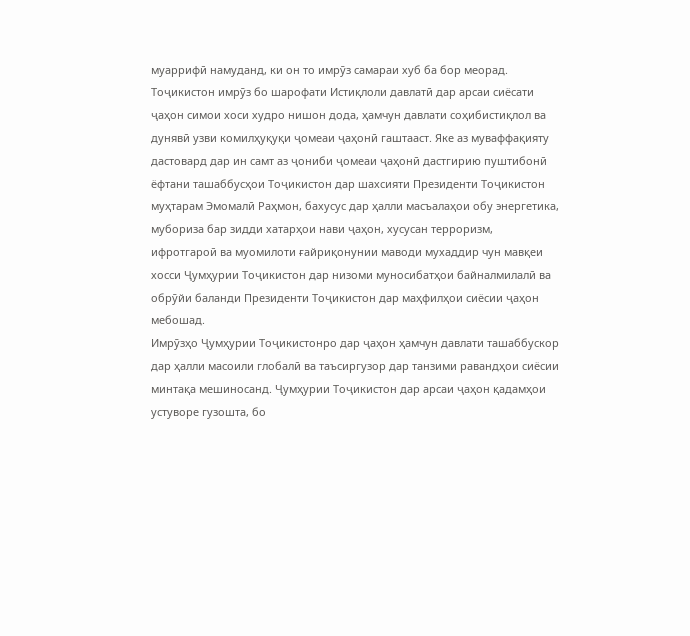муаррифӣ намуданд, ки он то имрӯз самараи хуб ба бор меорад.
Тоҷикистон имрӯз бо шарофати Истиқлоли давлатӣ дар арсаи сиёсати ҷаҳон симои хоси худро нишон дода, ҳамчун давлати соҳибистиқлол ва дунявӣ узви комилҳуқуқи ҷомеаи ҷаҳонӣ гаштааст. Яке аз муваффақияту дастовард дар ин самт аз ҷониби ҷомеаи ҷаҳонӣ дастгирию пуштибонӣ ёфтани ташаббусҳои Тоҷикистон дар шахсияти Президенти Тоҷикистон муҳтарам Эмомалӣ Раҳмон, бахусус дар ҳалли масъалаҳои обу энергетика, мубориза бар зидди хатарҳои нави ҷаҳон, хусусан терроризм, ифротгароӣ ва муомилоти ғайриқонунии маводи мухаддир чун мавқеи хосси Ҷумҳурии Тоҷикистон дар низоми муносибатҳои байналмилалӣ ва обрӯйи баланди Президенти Тоҷикистон дар маҳфилҳои сиёсии ҷаҳон мебошад.
Имрӯзҳо Ҷумҳурии Тоҷикистонро дар ҷаҳон ҳамчун давлати ташаббускор дар ҳалли масоили глобалӣ ва таъсиргузор дар танзими равандҳои сиёсии минтақа мешиносанд. Ҷумҳурии Тоҷикистон дар арсаи ҷаҳон қадамҳои устуворе гузошта, бо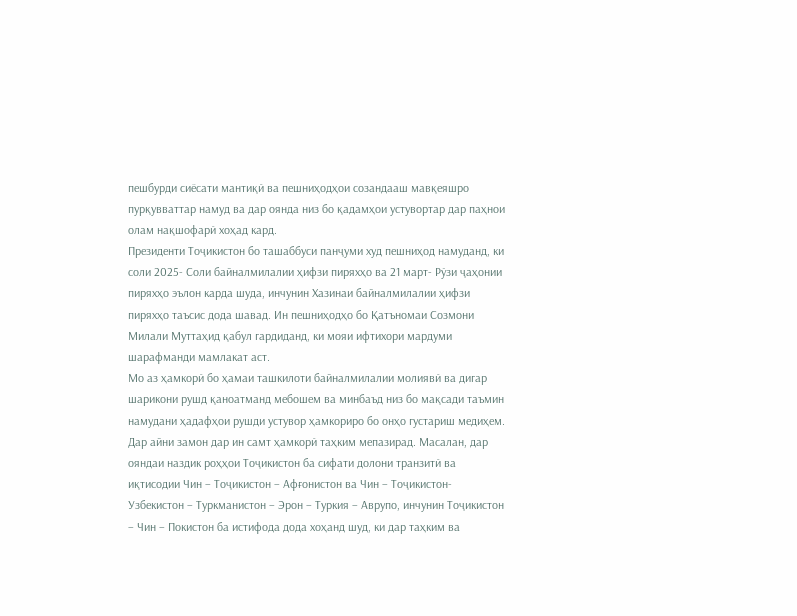пешбурди сиёсати мантиқӣ ва пешниҳодҳои созандааш мавқеяшро пурқувваттар намуд ва дар оянда низ бо қадамҳои устувортар дар паҳнои олам нақшофарӣ хоҳад кард.
Президенти Тоҷикистон бо ташаббуси панҷуми худ пешниҳод намуданд, ки соли 2025- Соли байналмилалии ҳифзи пиряхҳо ва 21 март- Рӯзи ҷаҳонии пиряхҳо эълон карда шуда, инчунин Хазинаи байналмилалии ҳифзи пиряхҳо таъсис дода шавад. Ин пешниҳодҳо бо Қатъномаи Созмони Милали Муттаҳид қабул гардиданд, ки мояи ифтихори мардуми шарафманди мамлакат аст.
Мо аз ҳамкорӣ бо ҳамаи ташкилоти байналмилалии молиявӣ ва дигар шарикони рушд қаноатманд мебошем ва минбаъд низ бо мақсади таъмин намудани ҳадафҳои рушди устувор ҳамкориро бо онҳо густариш медиҳем. Дар айни замон дар ин самт ҳамкорӣ таҳким мепазирад. Масалан, дар ояндаи наздик роҳҳои Тоҷикистон ба сифати долони транзитӣ ва иқтисодии Чин – Тоҷикистон – Афғонистон ва Чин – Тоҷикистон- Узбекистон – Туркманистон – Эрон – Туркия – Аврупо, инчунин Тоҷикистон – Чин – Покистон ба истифода дода хоҳанд шуд, ки дар таҳким ва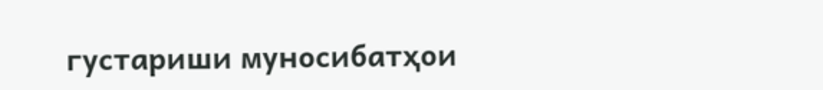густариши муносибатҳои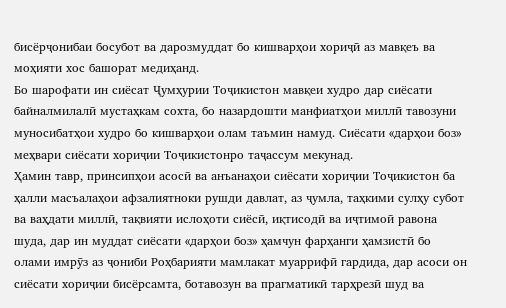бисёрҷонибаи босубот ва дарозмуддат бо кишварҳои хориҷӣ аз мавқеъ ва моҳияти хос башорат медиҳанд.
Бо шарофати ин сиёсат Ҷумҳурии Тоҷикистон мавқеи худро дар сиёсати байналмилалӣ мустаҳкам сохта, бо назардошти манфиатҳои миллӣ тавозуни муносибатҳои худро бо кишварҳои олам таъмин намуд. Сиёсати «дарҳои боз» меҳвари сиёсати хориҷии Тоҷикистонро таҷассум мекунад.
Ҳамин тавр, принсипҳои асосӣ ва анъанаҳои сиёсати хориҷии Тоҷикистон ба ҳалли масъалаҳои афзалиятноки рушди давлат, аз ҷумла, таҳкими сулҳу субот ва ваҳдати миллӣ, тақвияти ислоҳоти сиёсӣ, иқтисодӣ ва иҷтимоӣ равона шуда, дар ин муддат сиёсати «дарҳои боз» ҳамчун фарҳанги ҳамзистӣ бо олами имрӯз аз ҷониби Роҳбарияти мамлакат муаррифӣ гардида, дар асоси он сиёсати хориҷии бисёрсамта, ботавозун ва прагматикӣ тарҳрезӣ шуд ва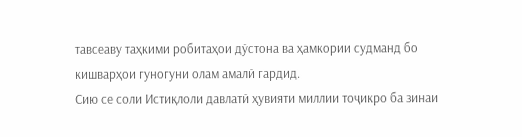тавсеаву таҳкими робитаҳои дӯстона ва ҳамкории судманд бо кишварҳои гуногуни олам амалӣ гардид.
Сию се соли Истиқлоли давлатӣ ҳувияти миллии тоҷикро ба зинаи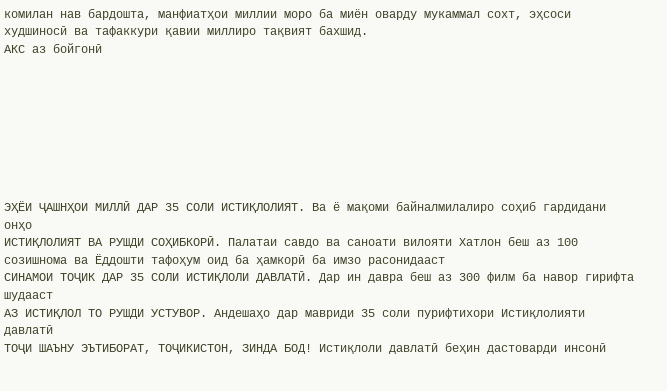комилан нав бардошта, манфиатҳои миллии моро ба миён оварду мукаммал сохт, эҳсоси худшиносӣ ва тафаккури қавии миллиро тақвият бахшид.
АКС аз бойгонӣ








ЭҲЁИ ҶАШНҲОИ МИЛЛӢ ДАР 35 СОЛИ ИСТИҚЛОЛИЯТ. Ва ё мақоми байналмилалиро соҳиб гардидани онҳо
ИСТИҚЛОЛИЯТ ВА РУШДИ СОҲИБКОРӢ. Палатаи савдо ва саноати вилояти Хатлон беш аз 100 созишнома ва Ёддошти тафоҳум оид ба ҳамкорӣ ба имзо расонидааст
СИНАМОИ ТОҶИК ДАР 35 СОЛИ ИСТИҚЛОЛИ ДАВЛАТӢ. Дар ин давра беш аз 300 филм ба навор гирифта шудааст
АЗ ИСТИҚЛОЛ ТО РУШДИ УСТУВОР. Андешаҳо дар мавриди 35 соли пурифтихори Истиқлолияти давлатӣ
ТОҶИ ШАЪНУ ЭЪТИБОРАТ, ТОҶИКИСТОН, ЗИНДА БОД! Истиқлоли давлатӣ беҳин дастоварди инсонӣ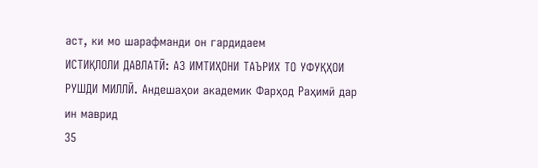аст, ки мо шарафманди он гардидаем
ИСТИҚЛОЛИ ДАВЛАТӢ: АЗ ИМТИҲОНИ ТАЪРИХ ТО УФУҚҲОИ РУШДИ МИЛЛӢ. Андешаҳои академик Фарҳод Раҳимӣ дар ин маврид
35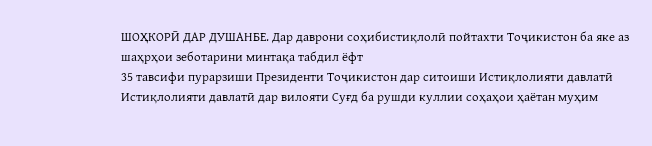ШОҲКОРӢ ДАР ДУШАНБЕ. Дар даврони соҳибистиқлолӣ пойтахти Тоҷикистон ба яке аз шаҳрҳои зеботарини минтақа табдил ёфт
35 тавсифи пурарзиши Президенти Тоҷикистон дар ситоиши Истиқлолияти давлатӣ
Истиқлолияти давлатӣ дар вилояти Суғд ба рушди куллии соҳаҳои ҳаётан муҳим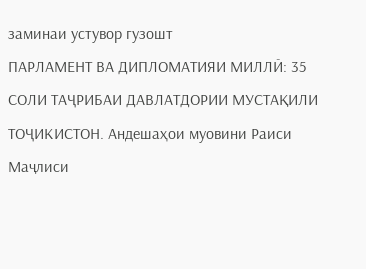заминаи устувор гузошт
ПАРЛАМЕНТ ВА ДИПЛОМАТИЯИ МИЛЛӢ: 35 СОЛИ ТАҶРИБАИ ДАВЛАТДОРИИ МУСТАҚИЛИ ТОҶИКИСТОН. Андешаҳои муовини Раиси Маҷлиси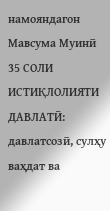намояндагон Мавсума Муинӣ
35 СОЛИ ИСТИҚЛОЛИЯТИ ДАВЛАТӢ: давлатсозӣ, сулҳу ваҳдат ва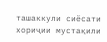ташаккули сиёсати хориҷии мустақили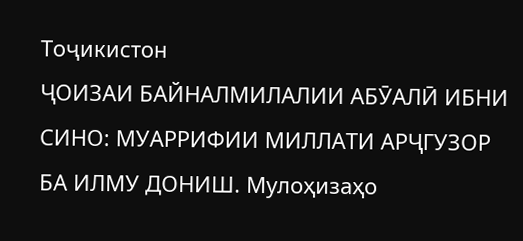Тоҷикистон
ҶОИЗАИ БАЙНАЛМИЛАЛИИ АБӮАЛӢ ИБНИ СИНО: МУАРРИФИИ МИЛЛАТИ АРҶГУЗОР БА ИЛМУ ДОНИШ. Мулоҳизаҳо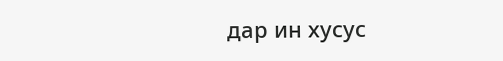дар ин хусус